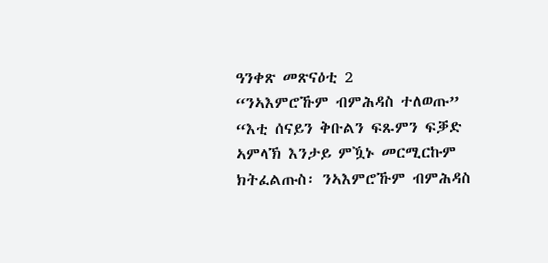ዓንቀጽ መጽናዕቲ 2
“ንኣእምሮኹም ብምሕዳስ ተለወጡ”
“እቲ ሰናይን ቅቡልን ፍጹምን ፍቓድ ኣምላኽ እንታይ ምዃኑ መርሚርኩም ክትፈልጡስ፡ ንኣእምሮኹም ብምሕዳስ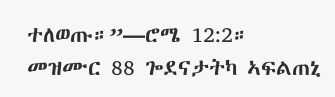ተለወጡ።”—ሮሜ 12:2።
መዝሙር 88 ጐደናታትካ ኣፍልጠኒ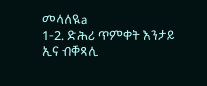መላለዪa
1-2. ድሕሪ ጥምቀት እንታይ ኢና ብቐጻሊ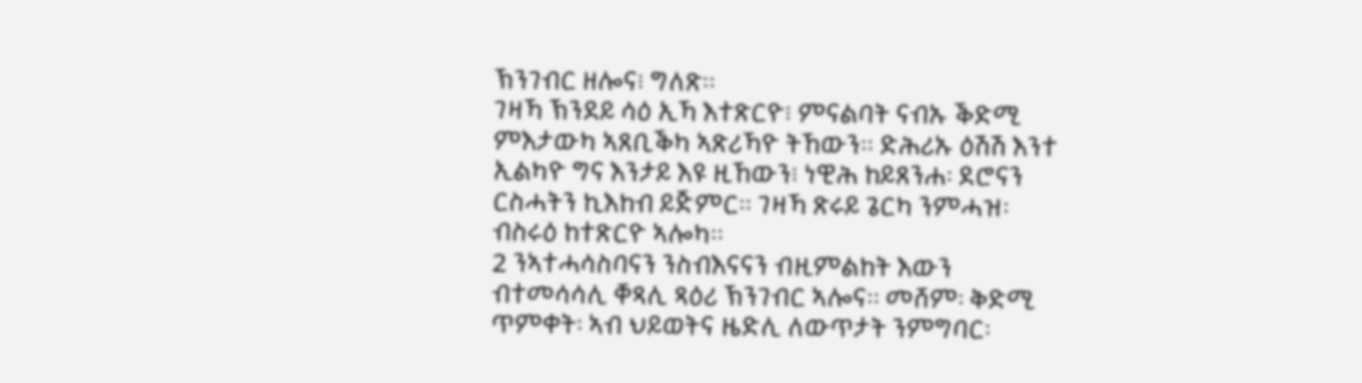ኽንገብር ዘሎና፧ ግለጽ።
ገዛኻ ኽንደይ ሳዕ ኢኻ እተጽርዮ፧ ምናልባት ናብኡ ቕድሚ ምእታውካ ኣጸቢቕካ ኣጽሪኻዮ ትኸውን። ድሕሪኡ ዕሽሽ እንተ ኢልካዮ ግና እንታይ እዩ ዚኸውን፧ ነዊሕ ከይጸንሐ፡ ደሮናን ርስሓትን ኪእከብ ይጅምር። ገዛኻ ጽሩይ ጌርካ ንምሓዝ፡ ብስሩዕ ከተጽርዮ ኣሎካ።
2 ንኣተሓሳስባናን ንስብእናናን ብዚምልከት እውን ብተመሳሳሊ ቐጻሊ ጻዕሪ ኽንገብር ኣሎና። መሸም፡ ቅድሚ ጥምቀት፡ ኣብ ህይወትና ዜድሊ ለውጥታት ንምግባር፡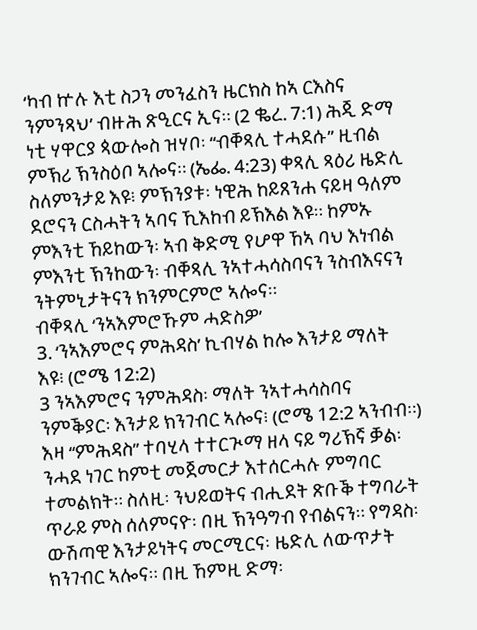‘ካብ ኵሉ እቲ ስጋን መንፈስን ዜርክስ ከኣ ርእስና ንምንጻህ’ ብዙሕ ጽዒርና ኢና። (2 ቈረ. 7:1) ሕጂ ድማ ነቲ ሃዋርያ ጳውሎስ ዝሃቦ፡ “ብቐጻሊ ተሓደሱ” ዚብል ምኽሪ ኽንስዕቦ ኣሎና። (ኤፌ. 4:23) ቀጻሊ ጻዕሪ ዜድሊ ስለምንታይ እዩ፧ ምኽንያቱ፡ ነዊሕ ከይጸንሐ ናይዛ ዓለም ደሮናን ርስሓትን ኣባና ኺእከብ ይኽእል እዩ። ከምኡ ምእንቲ ኸይከውን፡ ኣብ ቅድሚ የሆዋ ኸኣ ባህ እነብል ምእንቲ ኽንከውን፡ ብቐጻሊ ንኣተሓሳስባናን ንስብእናናን ንትምኒታትናን ክንምርምሮ ኣሎና።
ብቐጻሊ ‘ንኣእምሮኹም ሓድስዎ’
3. ‘ንኣእምሮና ምሕዳስ’ ኪብሃል ከሎ እንታይ ማለት እዩ፧ (ሮሜ 12:2)
3 ንኣእምሮና ንምሕዳስ፡ ማለት ንኣተሓሳስባና ንምቕያር፡ እንታይ ክንገብር ኣሎና፧ (ሮሜ 12:2 ኣንብብ።) እዛ “ምሕዳስ” ተባሂላ ተተርጒማ ዘላ ናይ ግሪኽኛ ቓል፡ ንሓደ ነገር ከምቲ መጀመርታ እተሰርሓሉ ምግባር ተመልክት። ስለዚ፡ ንህይወትና ብሒደት ጽቡቕ ተግባራት ጥራይ ምስ ሰለምናዮ፡ በዚ ኽንዓግብ የብልናን። የግዳስ፡ ውሽጣዊ እንታይነትና መርሚርና፡ ዜድሊ ለውጥታት ክንገብር ኣሎና። በዚ ኸምዚ ድማ፡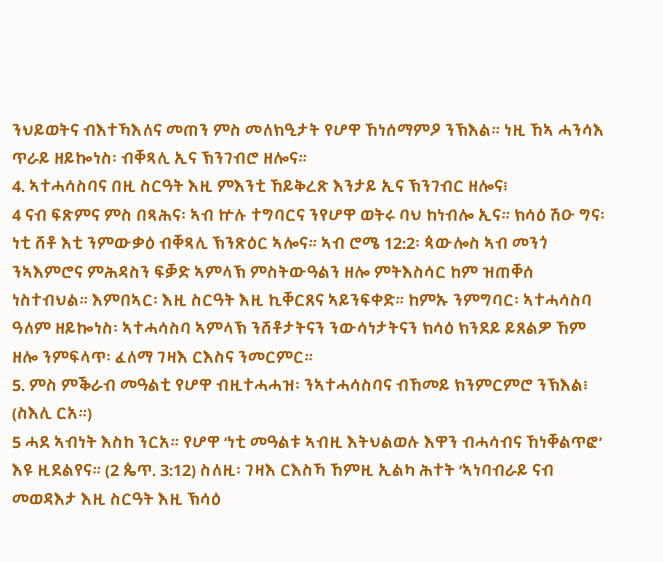ንህይወትና ብእተኻእለና መጠን ምስ መለክዒታት የሆዋ ኸነሰማምዖ ንኽእል። ነዚ ኸኣ ሓንሳእ ጥራይ ዘይኰነስ፡ ብቐጻሊ ኢና ኽንገብሮ ዘሎና።
4. ኣተሓሳስባና በዚ ስርዓት እዚ ምእንቲ ኸይቅረጽ እንታይ ኢና ኽንገብር ዘሎና፧
4 ናብ ፍጽምና ምስ በጻሕና፡ ኣብ ኵሉ ተግባርና ንየሆዋ ወትሩ ባህ ከነብሎ ኢና። ክሳዕ ሽዑ ግና፡ ነቲ ሸቶ እቲ ንምውቃዕ ብቐጻሊ ኽንጽዕር ኣሎና። ኣብ ሮሜ 12:2፡ ጳውሎስ ኣብ መንጎ ንኣእምሮና ምሕዳስን ፍቓድ ኣምላኽ ምስትውዓልን ዘሎ ምትእስሳር ከም ዝጠቐሰ ነስተብህል። እምበኣር፡ እዚ ስርዓት እዚ ኪቐርጸና ኣይንፍቀድ። ከምኡ ንምግባር፡ ኣተሓሳስባ ዓለም ዘይኰነስ፡ ኣተሓሳስባ ኣምላኽ ንሸቶታትናን ንውሳነታትናን ክሳዕ ክንደይ ይጸልዎ ኸም ዘሎ ንምፍላጥ፡ ፈለማ ገዛእ ርእስና ንመርምር።
5. ምስ ምቕራብ መዓልቲ የሆዋ ብዚተሓሓዝ፡ ንኣተሓሳስባና ብኸመይ ክንምርምሮ ንኽእል፧ (ስእሊ ርአ።)
5 ሓደ ኣብነት እስከ ንርአ። የሆዋ ‘ነቲ መዓልቱ ኣብዚ እትህልወሉ እዋን ብሓሳብና ኸነቐልጥፎ’ እዩ ዚደልየና። (2 ጴጥ. 3:12) ስለዚ፡ ገዛእ ርእስኻ ኸምዚ ኢልካ ሕተት ‘ኣነባብራይ ናብ መወዳእታ እዚ ስርዓት እዚ ኽሳዕ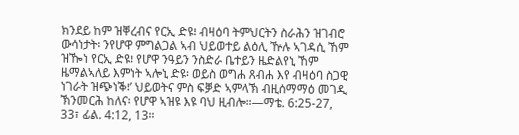ክንደይ ከም ዝቐረብና የርኢ ድዩ፧ ብዛዕባ ትምህርትን ስራሕን ዝገብሮ ውሳነታት፡ ንየሆዋ ምግልጋል ኣብ ህይወተይ ልዕሊ ዅሉ ኣገዳሲ ኸም ዝዀነ የርኢ ድዩ፧ የሆዋ ንዓይን ንስድራ ቤተይን ዜድልየኒ ኸም ዜማልኣለይ እምነት ኣሎኒ ድዩ፡ ወይስ ወግሐ ጸብሐ እየ ብዛዕባ ስጋዊ ነገራት ዝጭነቕ፧’ ህይወትና ምስ ፍቓድ ኣምላኽ ብዚሰማማዕ መገዲ ኽንመርሕ ከለና፡ የሆዋ ኣዝዩ እዩ ባህ ዚብሎ።—ማቴ. 6:25-27, 33፣ ፊል. 4:12, 13።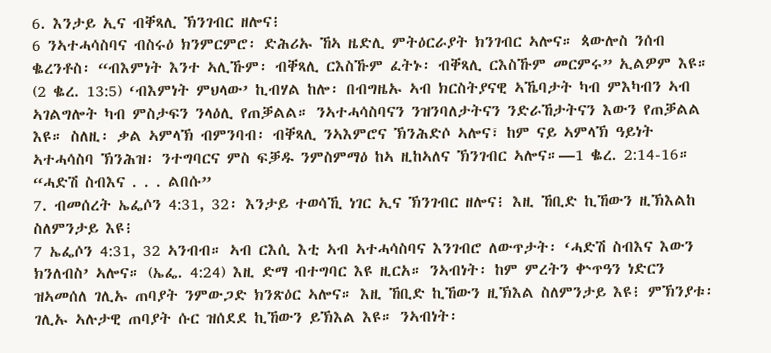6. እንታይ ኢና ብቐጻሊ ኽንገብር ዘሎና፧
6 ንኣተሓሳስባና ብስሩዕ ክንምርምሮ፡ ድሕሪኡ ኸኣ ዜድሊ ምትዕርራያት ክንገብር ኣሎና። ጳውሎስ ንሰብ ቈረንቶስ፡ “ብእምነት እንተ ኣሊኹም፡ ብቐጻሊ ርእስኹም ፈትኑ፡ ብቐጻሊ ርእስኹም መርምሩ” ኢልዎም እዩ። (2 ቈረ. 13:5) ‘ብእምነት ምህላው’ ኪብሃል ከሎ፡ በብግዜኡ ኣብ ክርስትያናዊ ኣኼባታት ካብ ምእካብን ኣብ ኣገልግሎት ካብ ምስታፍን ንላዕሊ የጠቓልል። ንኣተሓሳስባናን ንዝንባለታትናን ንድራኸታትናን እውን የጠቓልል እዩ። ስለዚ፡ ቃል ኣምላኽ ብምንባብ፡ ብቐጻሊ ንኣእምሮና ኽንሕድሶ ኣሎና፣ ከም ናይ ኣምላኽ ዓይነት ኣተሓሳስባ ኽንሕዝ፡ ንተግባርና ምስ ፍቓዱ ንምስምማዕ ከኣ ዚከኣለና ኽንገብር ኣሎና።—1 ቈረ. 2:14-16።
“ሓድሽ ስብእና . . . ልበሱ”
7. ብመሰረት ኤፌሶን 4:31, 32፡ እንታይ ተወሳኺ ነገር ኢና ኽንገብር ዘሎና፧ እዚ ኸቢድ ኪኸውን ዚኽእልከ ስለምንታይ እዩ፧
7 ኤፌሶን 4:31, 32 ኣንብብ። ኣብ ርእሲ እቲ ኣብ ኣተሓሳስባና እንገብሮ ለውጥታት፡ ‘ሓድሽ ስብእና እውን ክንለብስ’ ኣሎና። (ኤፌ. 4:24) እዚ ድማ ብተግባር እዩ ዚርአ። ንኣብነት፡ ከም ምረትን ቍጥዓን ነድርን ዝኣመሰለ ገሊኡ ጠባያት ንምውጋድ ክንጽዕር ኣሎና። እዚ ኸቢድ ኪኸውን ዚኽእል ስለምንታይ እዩ፧ ምኽንያቱ፡ ገሊኡ ኣሉታዊ ጠባያት ሱር ዝሰደደ ኪኸውን ይኽእል እዩ። ንኣብነት፡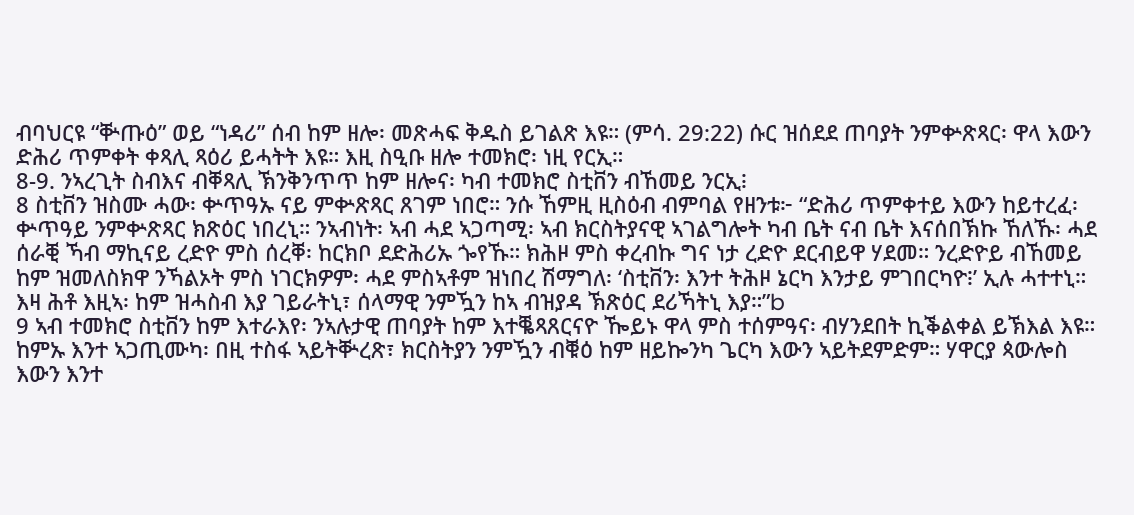ብባህርዩ “ቝጡዕ” ወይ “ነዳሪ” ሰብ ከም ዘሎ፡ መጽሓፍ ቅዱስ ይገልጽ እዩ። (ምሳ. 29:22) ሱር ዝሰደደ ጠባያት ንምቍጽጻር፡ ዋላ እውን ድሕሪ ጥምቀት ቀጻሊ ጻዕሪ ይሓትት እዩ። እዚ ስዒቡ ዘሎ ተመክሮ፡ ነዚ የርኢ።
8-9. ንኣረጊት ስብእና ብቐጻሊ ኽንቅንጥጥ ከም ዘሎና፡ ካብ ተመክሮ ስቲቨን ብኸመይ ንርኢ፧
8 ስቲቨን ዝስሙ ሓው፡ ቍጥዓኡ ናይ ምቍጽጻር ጸገም ነበሮ። ንሱ ኸምዚ ዚስዕብ ብምባል የዘንቱ፦ “ድሕሪ ጥምቀተይ እውን ከይተረፈ፡ ቍጥዓይ ንምቍጽጻር ክጽዕር ነበረኒ። ንኣብነት፡ ኣብ ሓደ ኣጋጣሚ፡ ኣብ ክርስትያናዊ ኣገልግሎት ካብ ቤት ናብ ቤት እናሰበኽኩ ኸለኹ፡ ሓደ ሰራቒ ኻብ ማኪናይ ረድዮ ምስ ሰረቐ፡ ከርክቦ ደድሕሪኡ ጐየኹ። ክሕዞ ምስ ቀረብኩ ግና ነታ ረድዮ ደርብይዋ ሃደመ። ንረድዮይ ብኸመይ ከም ዝመለስክዋ ንኻልኦት ምስ ነገርክዎም፡ ሓደ ምስኣቶም ዝነበረ ሽማግለ፡ ‘ስቲቨን፡ እንተ ትሕዞ ኔርካ እንታይ ምገበርካዮ፧’ ኢሉ ሓተተኒ። እዛ ሕቶ እዚኣ፡ ከም ዝሓስብ እያ ገይራትኒ፣ ሰላማዊ ንምዃን ከኣ ብዝያዳ ኽጽዕር ደሪኻትኒ እያ።”b
9 ኣብ ተመክሮ ስቲቨን ከም እተራእየ፡ ንኣሉታዊ ጠባያት ከም እተቘጻጸርናዮ ዀይኑ ዋላ ምስ ተሰምዓና፡ ብሃንደበት ኪቕልቀል ይኽእል እዩ። ከምኡ እንተ ኣጋጢሙካ፡ በዚ ተስፋ ኣይትቝረጽ፣ ክርስትያን ንምዃን ብቑዕ ከም ዘይኰንካ ጌርካ እውን ኣይትደምድም። ሃዋርያ ጳውሎስ እውን እንተ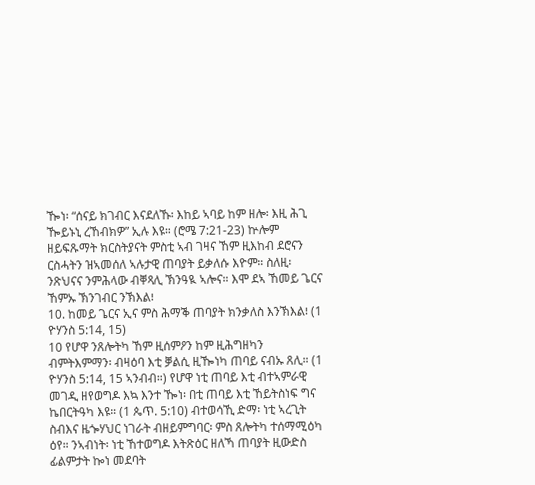ዀነ፡ “ሰናይ ክገብር እናደለኹ፡ እከይ ኣባይ ከም ዘሎ፡ እዚ ሕጊ ዀይኑኒ ረኸብክዎ” ኢሉ እዩ። (ሮሜ 7:21-23) ኵሎም ዘይፍጹማት ክርስትያናት ምስቲ ኣብ ገዛና ኸም ዚእከብ ደሮናን ርስሓትን ዝኣመሰለ ኣሉታዊ ጠባያት ይቃለሱ እዮም። ስለዚ፡ ንጽህናና ንምሕላው ብቐጻሊ ኽንዓዪ ኣሎና። እሞ ደኣ ኸመይ ጌርና ኸምኡ ኽንገብር ንኽእል፧
10. ከመይ ጌርና ኢና ምስ ሕማቕ ጠባያት ክንቃለስ እንኽእል፧ (1 ዮሃንስ 5:14, 15)
10 የሆዋ ንጸሎትካ ኸም ዚሰምዖን ከም ዚሕግዘካን ብምትእምማን፡ ብዛዕባ እቲ ቓልሲ ዚዀነካ ጠባይ ናብኡ ጸሊ። (1 ዮሃንስ 5:14, 15 ኣንብብ።) የሆዋ ነቲ ጠባይ እቲ ብተኣምራዊ መገዲ ዘየወግዶ እኳ እንተ ዀነ፡ በቲ ጠባይ እቲ ኸይትስነፍ ግና ኬበርትዓካ እዩ። (1 ጴጥ. 5:10) ብተወሳኺ ድማ፡ ነቲ ኣረጊት ስብእና ዜጐሃህር ነገራት ብዘይምግባር፡ ምስ ጸሎትካ ተሰማሚዕካ ዕየ። ንኣብነት፡ ነቲ ኸተወግዶ እትጽዕር ዘለኻ ጠባያት ዚውድስ ፊልምታት ኰነ መደባት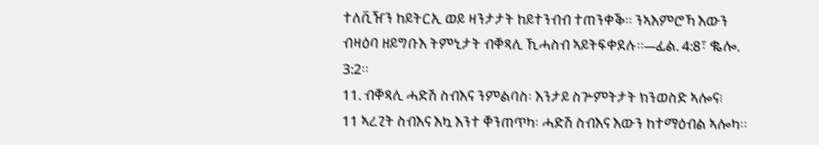ተለቪዥን ከይትርኢ ወይ ዛንታታት ከይተንብብ ተጠንቀቕ። ንኣእምሮኻ እውን ብዛዕባ ዘይግቡእ ትምኒታት ብቐጻሊ ኺሓስብ ኣይትፍቀደሉ።—ፊል. 4:8፣ ቈሎ. 3:2።
11. ብቐጻሊ ሓድሽ ስብእና ንምልባስ፡ እንታይ ስጕምትታት ክንወስድ ኣሎና፧
11 ኣረጊት ስብእና እኳ እንተ ቐንጠጥካ፡ ሓድሽ ስብእና እውን ከተማዕብል ኣሎካ።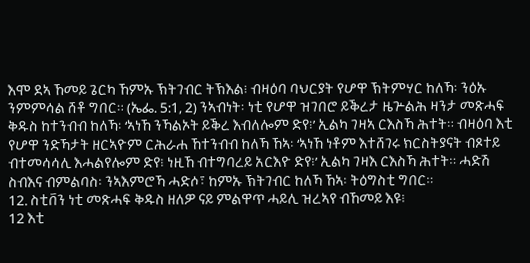እሞ ደኣ ኸመይ ጌርካ ኸምኡ ኽትገብር ትኽእል፧ ብዛዕባ ባህርያት የሆዋ ኽትምሃር ከለኻ፡ ንዕኡ ንምምሳል ሸቶ ግበር። (ኤፌ. 5:1, 2) ንኣብነት፡ ነቲ የሆዋ ዝገበሮ ይቕረታ ዜጕልሕ ዛንታ መጽሓፍ ቅዱስ ከተንብብ ከለኻ፡ ‘ኣነኸ ንኻልኦት ይቕረ እብለሎም ድየ፧’ ኢልካ ገዛኣ ርእስኻ ሕተት። ብዛዕባ እቲ የሆዋ ንድኻታት ዘርኣዮም ርሕራሐ ኸተንብብ ከለኻ ኸኣ፡ ‘ኣነኸ ነቶም እተሸገሩ ክርስትያናት ብጾተይ ብተመሳሳሊ እሓልየሎም ድየ፧ ነዚኸ ብተግባረይ አርእዮ ድየ፧’ ኢልካ ገዛእ ርእስኻ ሕተት። ሓድሽ ስብእና ብምልባስ፡ ንኣእምሮኻ ሓድሶ፣ ከምኡ ኽትገብር ከለኻ ኸኣ፡ ትዕግስቲ ግበር።
12. ስቲቨን ነቲ መጽሓፍ ቅዱስ ዘለዎ ናይ ምልዋጥ ሓይሊ ዝረኣየ ብኸመይ እዩ፧
12 እቲ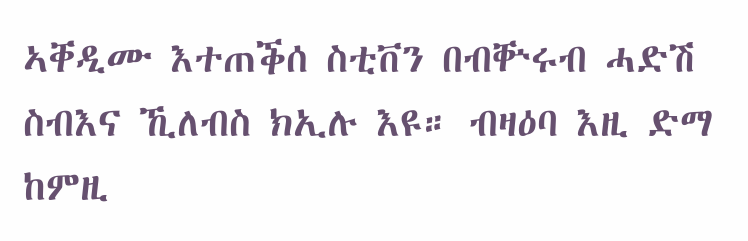ኣቐዲሙ እተጠቕሰ ስቲቨን በብቝሩብ ሓድሽ ስብእና ኺለብስ ክኢሉ እዩ። ብዛዕባ እዚ ድማ ከምዚ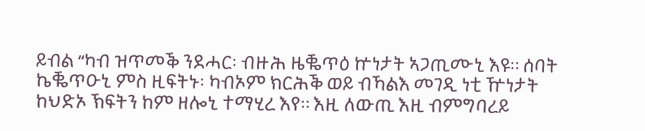ይብል “ካብ ዝጥመቕ ንደሓር፡ ብዙሕ ዜቘጥዕ ኵነታት ኣጋጢሙኒ እዩ። ሰባት ኬቘጥዑኒ ምስ ዚፍትኑ፡ ካብኦም ክርሕቕ ወይ ብኻልእ መገዲ ነቲ ዅነታት ከህድኦ ኽፍትን ከም ዘሎኒ ተማሂረ እየ። እዚ ለውጢ እዚ ብምግባረይ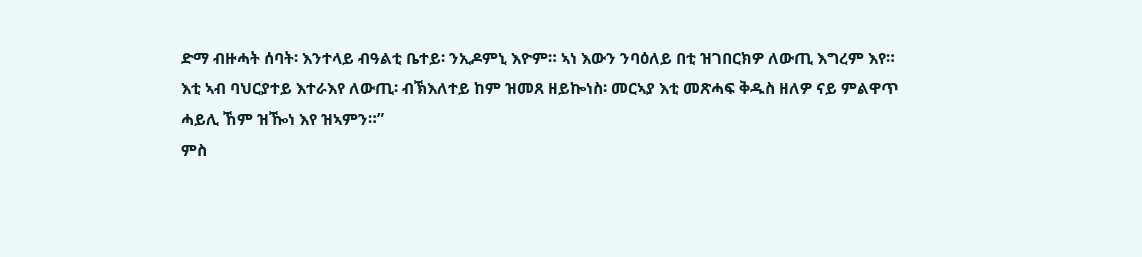ድማ ብዙሓት ሰባት፡ እንተላይ ብዓልቲ ቤተይ፡ ንኢዶምኒ እዮም። ኣነ እውን ንባዕለይ በቲ ዝገበርክዎ ለውጢ እግረም እየ። እቲ ኣብ ባህርያተይ እተራእየ ለውጢ፡ ብኽእለተይ ከም ዝመጸ ዘይኰነስ፡ መርኣያ እቲ መጽሓፍ ቅዱስ ዘለዎ ናይ ምልዋጥ ሓይሊ ኸም ዝዀነ እየ ዝኣምን።”
ምስ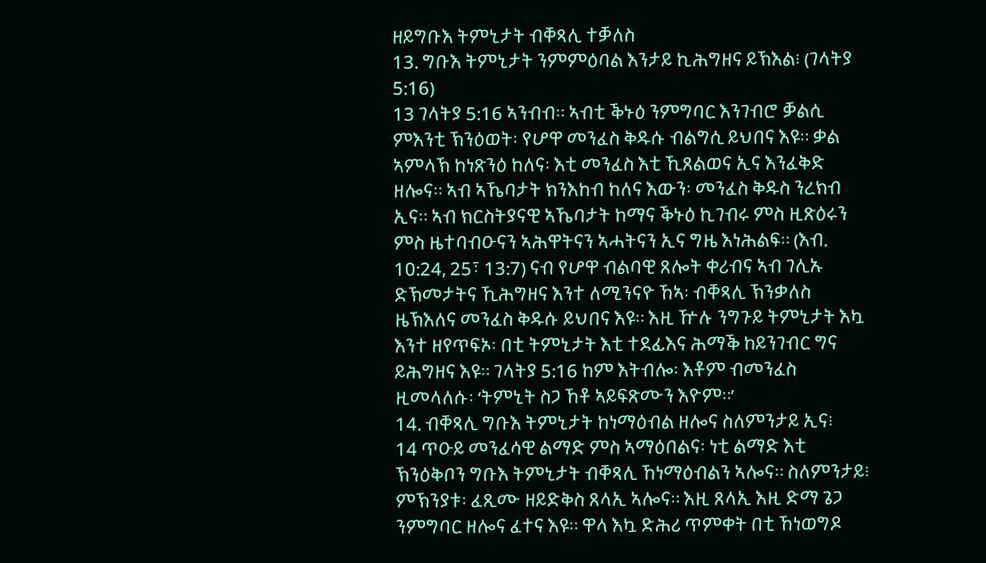ዘይግቡእ ትምኒታት ብቐጻሊ ተቓለስ
13. ግቡእ ትምኒታት ንምምዕባል እንታይ ኪሕግዘና ይኽእል፧ (ገላትያ 5:16)
13 ገላትያ 5:16 ኣንብብ። ኣብቲ ቕኑዕ ንምግባር እንገብሮ ቓልሲ ምእንቲ ኽንዕወት፡ የሆዋ መንፈስ ቅዱሱ ብልግሲ ይህበና እዩ። ቃል ኣምላኽ ከነጽንዕ ከለና፡ እቲ መንፈስ እቲ ኺጸልወና ኢና እንፈቅድ ዘሎና። ኣብ ኣኼባታት ክንእከብ ከለና እውን፡ መንፈስ ቅዱስ ንረክብ ኢና። ኣብ ክርስትያናዊ ኣኼባታት ከማና ቕኑዕ ኪገብሩ ምስ ዚጽዕሩን ምስ ዜተባብዑናን ኣሕዋትናን ኣሓትናን ኢና ግዜ እነሕልፍ። (እብ. 10:24, 25፣ 13:7) ናብ የሆዋ ብልባዊ ጸሎት ቀሪብና ኣብ ገሊኡ ድኽመታትና ኺሕግዘና እንተ ለሚንናዮ ኸኣ፡ ብቐጻሊ ኽንቃለስ ዜኽእለና መንፈስ ቅዱሱ ይህበና እዩ። እዚ ዅሉ ንግጉይ ትምኒታት እኳ እንተ ዘየጥፍኦ፡ በቲ ትምኒታት እቲ ተደፊእና ሕማቕ ከይንገብር ግና ይሕግዘና እዩ። ገላትያ 5:16 ከም እትብሎ፡ እቶም ብመንፈስ ዚመላለሱ፡ ‘ትምኒት ስጋ ኸቶ ኣይፍጽሙን እዮም።’
14. ብቐጻሊ ግቡእ ትምኒታት ከነማዕብል ዘሎና ስለምንታይ ኢና፧
14 ጥዑይ መንፈሳዊ ልማድ ምስ ኣማዕበልና፡ ነቲ ልማድ እቲ ኽንዕቅቦን ግቡእ ትምኒታት ብቐጻሊ ኸነማዕብልን ኣሎና። ስለምንታይ፧ ምኽንያቱ፡ ፈጺሙ ዘይድቅስ ጸላኢ ኣሎና። እዚ ጸላኢ እዚ ድማ ጌጋ ንምግባር ዘሎና ፈተና እዩ። ዋላ እኳ ድሕሪ ጥምቀት በቲ ኸነወግዶ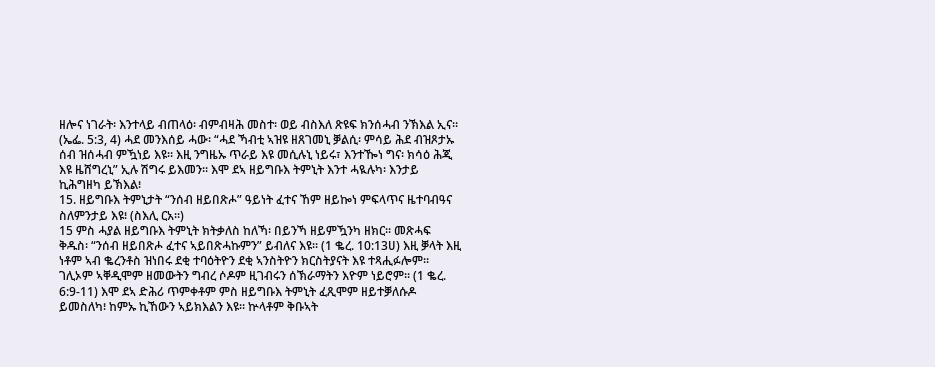ዘሎና ነገራት፡ እንተላይ ብጠላዕ፡ ብምብዛሕ መስተ፡ ወይ ብስእለ ጽዩፍ ክንሰሓብ ንኽእል ኢና። (ኤፌ. 5:3, 4) ሓደ መንእሰይ ሓው፡ “ሓደ ኻብቲ ኣዝዩ ዘጸገመኒ ቓልሲ፡ ምሳይ ሕደ ብዝጾታኡ ሰብ ዝሰሓብ ምዃነይ እዩ። እዚ ንግዜኡ ጥራይ እዩ መሲሉኒ ነይሩ፣ እንተዀነ ግና፡ ክሳዕ ሕጂ እዩ ዜሸግረኒ” ኢሉ ሽግሩ ይእመን። እሞ ደኣ ዘይግቡእ ትምኒት እንተ ሓዪሉካ፡ እንታይ ኪሕግዘካ ይኽእል፧
15. ዘይግቡእ ትምኒታት “ንሰብ ዘይበጽሖ” ዓይነት ፈተና ኸም ዘይኰነ ምፍላጥና ዜተባብዓና ስለምንታይ እዩ፧ (ስእሊ ርአ።)
15 ምስ ሓያል ዘይግቡእ ትምኒት ክትቃለስ ከለኻ፡ በይንኻ ዘይምዃንካ ዘክር። መጽሓፍ ቅዱስ፡ “ንሰብ ዘይበጽሖ ፈተና ኣይበጽሓኩምን” ይብለና እዩ። (1 ቈረ. 10:13ሀ) እዚ ቓላት እዚ ነቶም ኣብ ቈረንቶስ ዝነበሩ ደቂ ተባዕትዮን ደቂ ኣንስትዮን ክርስትያናት እዩ ተጻሒፉሎም። ገሊኦም ኣቐዲሞም ዘመውትን ግብረ ሶዶም ዚገብሩን ሰኽራማትን እዮም ነይሮም። (1 ቈረ. 6:9-11) እሞ ደኣ ድሕሪ ጥምቀቶም ምስ ዘይግቡእ ትምኒት ፈጺሞም ዘይተቓለሱዶ ይመስለካ፧ ከምኡ ኪኸውን ኣይክእልን እዩ። ኵላቶም ቅቡኣት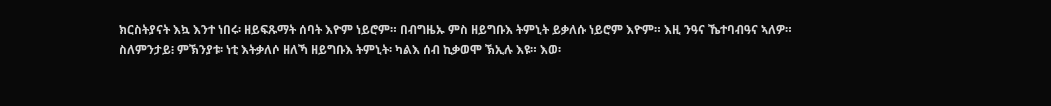ክርስትያናት እኳ እንተ ነበሩ፡ ዘይፍጹማት ሰባት እዮም ነይሮም። በብግዜኡ ምስ ዘይግቡእ ትምኒት ይቃለሱ ነይሮም እዮም። እዚ ንዓና ኼተባብዓና ኣለዎ። ስለምንታይ፧ ምኽንያቱ፡ ነቲ እትቃለሶ ዘለኻ ዘይግቡእ ትምኒት፡ ካልእ ሰብ ኪቃወሞ ኽኢሉ እዩ። እወ፡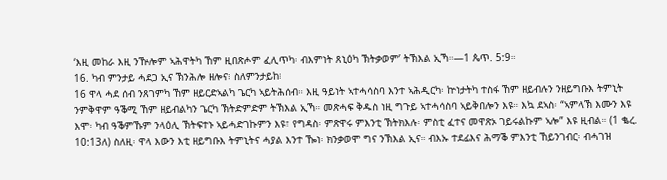‘እዚ መከራ እዚ ንዅሎም ኣሕዋትካ ኸም ዚበጽሖም ፈሊጥካ፡ ብእምነት ጸኒዕካ ኽትቃወም’ ትኽእል ኢኻ።—1 ጴጥ. 5:9።
16. ካብ ምንታይ ሓደጋ ኢና ኽንሕሎ ዘሎና፧ ስለምንታይከ፧
16 ዋላ ሓደ ሰብ ንጸገምካ ኸም ዘይርድኣልካ ጌርካ ኣይትሕሰብ። እዚ ዓይነት ኣተሓሳስባ እንተ ኣሕዲርካ፡ ኵነታትካ ተስፋ ኸም ዘይብሉን ንዘይግቡእ ትምኒት ንምቅዋም ዓቕሚ ኸም ዘይብልካን ጌርካ ኽትድምድም ትኽእል ኢኻ። መጽሓፍ ቅዱስ ነዚ ግጉይ ኣተሓሳስባ ኣይቅበሎን እዩ። እኳ ደኣስ፡ “ኣምላኽ እሙን እዩ እሞ፡ ካብ ዓቕምኹም ንላዕሊ ኽትፍተኑ ኣይሓድገኩምን እዩ፣ የግዳስ፡ ምጽዋሩ ምእንቲ ኽትክእሉ፡ ምስቲ ፈተና መዋጽኦ ገይሩልኩም ኣሎ” እዩ ዚብል። (1 ቈረ. 10:13ለ) ስለዚ፡ ዋላ እውን እቲ ዘይግቡእ ትምኒትና ሓያል እንተ ዀነ፡ ክንቃወሞ ግና ንኽእል ኢና። ብእኡ ተደፊእና ሕማቕ ምእንቲ ኸይንገብር፡ ብሓገዝ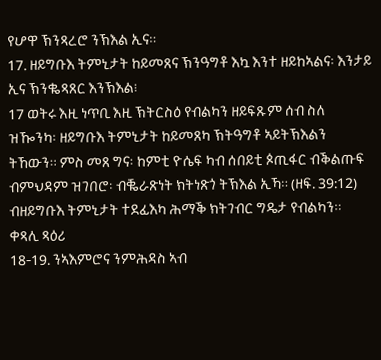የሆዋ ኽንጻረሮ ንኽእል ኢና።
17. ዘይግቡእ ትምኒታት ከይመጸና ኽንዓግቶ እኳ እንተ ዘይከኣልና፡ እንታይ ኢና ኽንቈጻጸር እንኽእል፧
17 ወትሩ እዚ ነጥቢ እዚ ኽትርስዕ የብልካን ዘይፍጹም ሰብ ስለ ዝዀንካ፡ ዘይግቡእ ትምኒታት ከይመጸካ ኽትዓግቶ ኣይትኽእልን ትኸውን። ምስ መጸ ግና፡ ከምቲ ዮሴፍ ካብ ሰበይቲ ጶጢፋር ብቕልጡፍ ብምህዳም ዝገበሮ፡ ብቘራጽነት ክትነጽጎ ትኽእል ኢኻ። (ዘፍ. 39:12) ብዘይግቡእ ትምኒታት ተደፊእካ ሕማቕ ክትገብር ግዴታ የብልካን።
ቀጻሊ ጻዕሪ
18-19. ንኣእምሮና ንምሕዳስ ኣብ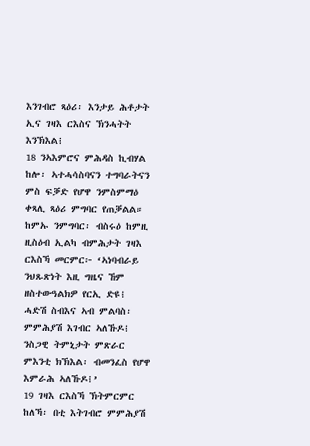እንገብሮ ጻዕሪ፡ እንታይ ሕቶታት ኢና ገዛእ ርእስና ኽንሓትት እንኽእል፧
18 ንኣእምሮና ምሕዳስ ኪብሃል ከሎ፡ ኣተሓሳስባናን ተግባራትናን ምስ ፍቓድ የሆዋ ንምስምማዕ ቀጻሊ ጻዕሪ ምግባር የጠቓልል። ከምኡ ንምግባር፡ ብስሩዕ ከምዚ ዚስዕብ ኢልካ ብምሕታት ገዛእ ርእስኻ መርምር፦ ‘ኣነባብራይ ንህጹጽነት እዚ ግዜና ኸም ዘስተውዓልክዎ የርኢ ድዩ፧ ሓድሽ ስብእና ኣብ ምልባስ፡ ምምሕያሽ እገብር ኣለኹዶ፧ ንስጋዊ ትምኒታት ምጽራር ምእንቲ ክኽእል፡ ብመንፈስ የሆዋ እምራሕ ኣለኹዶ፧’
19 ገዛእ ርእስኻ ኽትምርምር ከለኻ፡ በቲ እትገብሮ ምምሕያሽ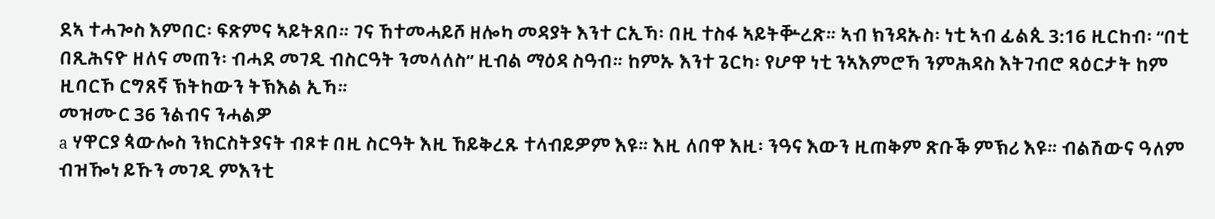ደኣ ተሓጐስ እምበር፡ ፍጽምና ኣይትጸበ። ገና ኸተመሓይሾ ዘሎካ መዳያት እንተ ርኢኻ፡ በዚ ተስፋ ኣይትቝረጽ። ኣብ ክንዳኡስ፡ ነቲ ኣብ ፊልጲ 3:16 ዚርከብ፡ “በቲ በጺሕናዮ ዘለና መጠን፡ ብሓደ መገዲ ብስርዓት ንመላለስ” ዚብል ማዕዳ ስዓብ። ከምኡ እንተ ጌርካ፡ የሆዋ ነቲ ንኣእምሮኻ ንምሕዳስ እትገብሮ ጻዕርታት ከም ዚባርኾ ርግጸኛ ኽትከውን ትኽእል ኢኻ።
መዝሙር 36 ንልብና ንሓልዎ
a ሃዋርያ ጳውሎስ ንክርስትያናት ብጾቱ በዚ ስርዓት እዚ ኸይቅረጹ ተላብይዎም እዩ። እዚ ለበዋ እዚ፡ ንዓና እውን ዚጠቅም ጽቡቕ ምኽሪ እዩ። ብልሽውና ዓለም ብዝዀነ ይኹን መገዲ ምእንቲ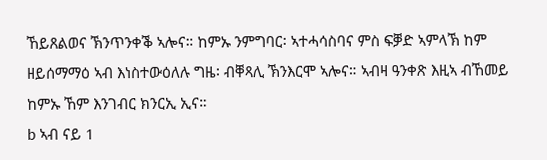ኸይጸልወና ኽንጥንቀቕ ኣሎና። ከምኡ ንምግባር፡ ኣተሓሳስባና ምስ ፍቓድ ኣምላኽ ከም ዘይሰማማዕ ኣብ እነስተውዕለሉ ግዜ፡ ብቐጻሊ ኽንእርሞ ኣሎና። ኣብዛ ዓንቀጽ እዚኣ ብኸመይ ከምኡ ኸም እንገብር ክንርኢ ኢና።
b ኣብ ናይ 1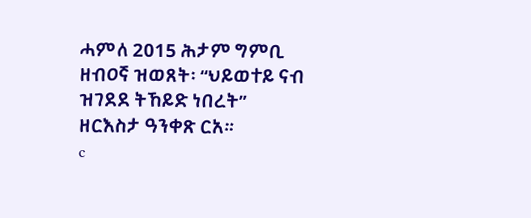ሓምለ 2015 ሕታም ግምቢ ዘብዐኛ ዝወጸት፡ “ህይወተይ ናብ ዝገደደ ትኸይድ ነበረት” ዘርእስታ ዓንቀጽ ርአ።
c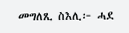መግለጺ ስእሊ፦ ሓደ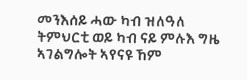መንእሰይ ሓው ካብ ዝለዓለ ትምህርቲ ወይ ካብ ናይ ምሉእ ግዜ ኣገልግሎት ኣየናዩ ኸም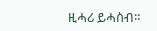ዚሓሪ ይሓስብ።